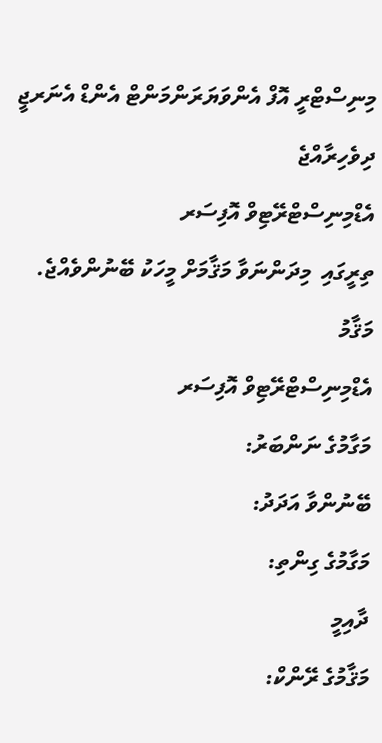މިނިސްޓްރީ އޮފް އެންވަޔަރަންމަންޓް އެންޑް އެނަރޖީ
ދިވެހިރާއްޖެ
އެޑްމިނިސްޓްރޭޓިވް އޮފިސަރ
ތިރީގައި  މިދަންނަވާ މަޤާމަށް މީހަކު ބޭނުންވެއްޖެ.
މަޤާމު
އެޑްމިނިސްޓްރޭޓިވް އޮފިސަރ
މަގާމުގެ ނަންބަރު:
ބޭނުންވާ އަދަދު:
މަގާމުގެ ގިންތި:
ދާއިމީ
މަޤާމުގެ ރޭންކް: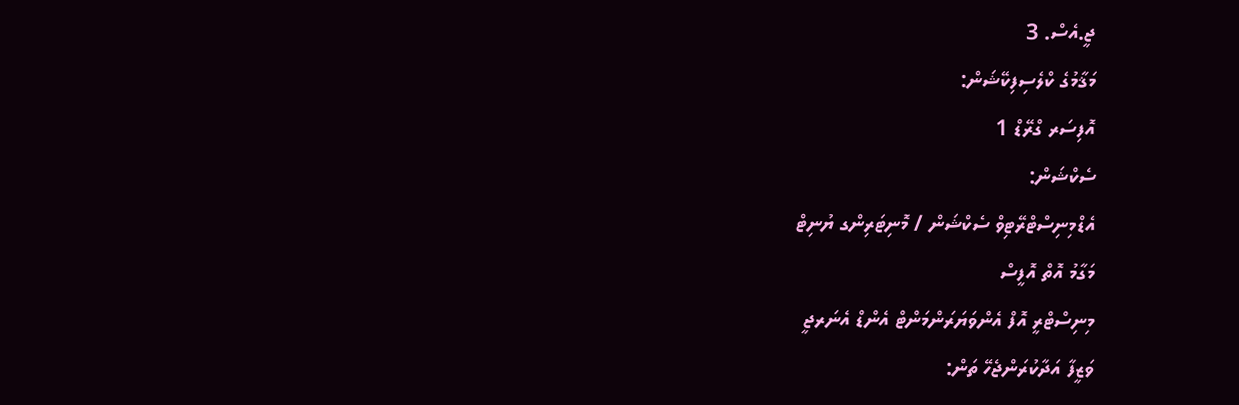ޖީ.އެސް. 3
މަޤާމުގެ ކްލެސިފިކޭޝަން:
އޮފިސަރ ގްރޭޑް 1
ސެކްޝަން:
އެޑްމިނިސްޓްރޭޓިވް ސެކްޝަން / މޮނިޓަރިންގ ޔުނިޓް
މަގާމު އޮތް އޮފީސް
މިނިސްޓްރީ އޮފް އެންވަޔަރަންމަންޓް އެންޑް އެނަރޖީ
ވަޒީފާ އަދާކުރަންޖެހޭ ތަން: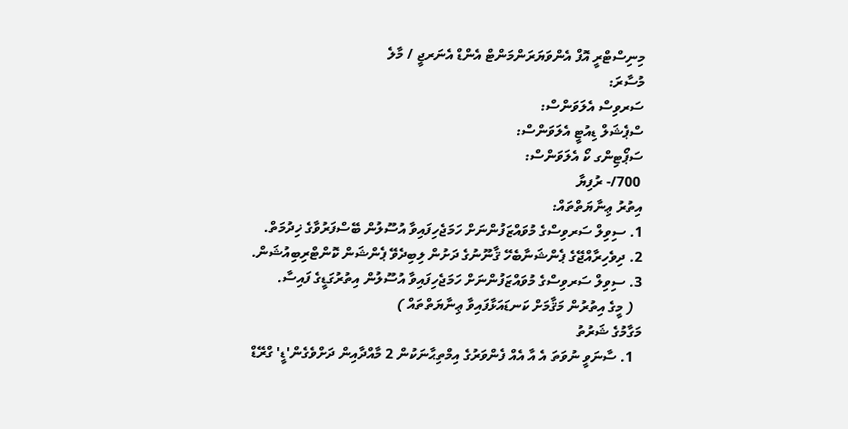މިނިސްޓްރީ އޮފް އެންވަޔަރަންމަންޓް އެންޑް އެނަރޖީ / މާލެ
މުސާރަ:
ސަރވިސް އެލަވަންސް:
ސްޕެޝަލް ޑިއުޓީ އެލަވަންސް:
ސަޕޯޓިންގ ކޯ އެލަވަންސް:
 700/- ރުފިޔާ
އިތުރު ޢިނާޔަތްތައް:
1. ސިވިލް ސަރވިސްގެ މުވައްޒަފުންނަށް ހަމަޖެހިފައިވާ އުސޫލުން ބޭސްފަރުވާގެ ޚިދުމަތް.
2. ދިވެހިރާއްޖޭގެ ޕެންޝަނާބެހޭ ޤާނޫނުގެ ދަށުން ލިބިދެވޭ ޕެންޝަން ކޮންޓްރިބިއުޝަން.
3. ސިވިލް ސަރވިސްގެ މުވައްޒަފުންނަށް ހަމަޖެހިފައިވާ އުސޫލުން އިތުރުގަޑީގެ ފައިސާ.
  ( މީގެ އިތުރުން މަޤާމަށް ކަނޑައަޅާފައިވާ ޢިނާޔަތްތައް )
މަގާމުގެ ޝަރުތު
  1. ސާނަވީ ނުވަތަ އެ އާ އެއް ފެންވަރުގެ އިމްތިޙާނަކުން 2 މާއްދާއިން ދަށްވެގެން'ޑީ' ގްރޭޑް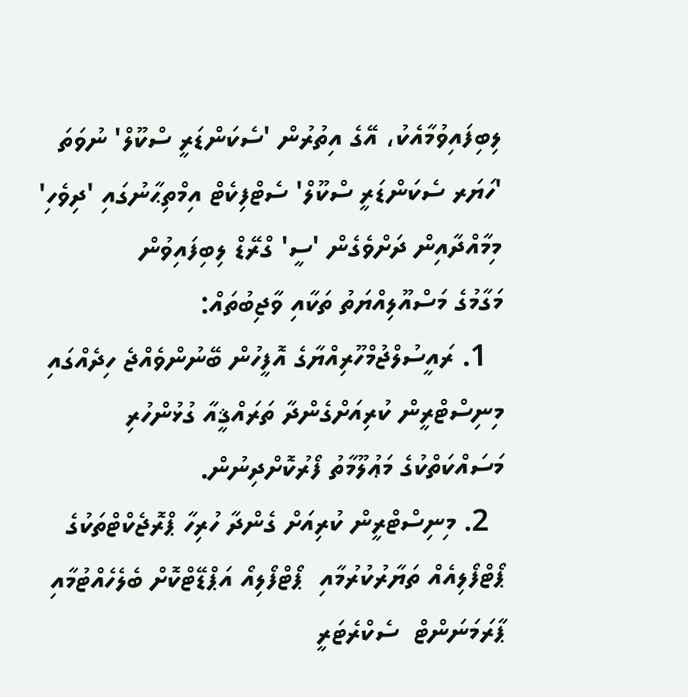ލިބިފައިވުމާއެކު، އޭގެ އިތުރުން 'ސެކަންޑަރީ ސްކޫލް' ނުވަތަ 'ހަޔަރ ސެކަންޑަރީ ސްކޫލް' ސެޓްފިކެޓް އިމްތިޙާނުގައި 'ދިވެހި' މިމާއްދާއިން ދަށްވެގެން 'ސީ' ގްރޭޑް ލިބިފައިވުން
މަގާމުގެ މަސްއޫލިއްޔަތު ތަކާއި ވާޖިބުތައް:
  1. ރައީސުލްޖުމްހޫރިއްޔާގެ އޮފީހުން ބޭނުންވެއްޖެ ހިދެއްގައި މިނިސްޓްރީން ކުރިއަށްގެންދާ ތަރައްޤީއާ ގުޅުންހުރި  މަސައްކަތްކުގެ މަޢުލޫމާތު ފޯރުކޮށްދިނުން.
  2. މިނިސްޓްރީން ކުރިއަށް ގެންދާ ހުރިހާ ޕްރޮޖެކްޓްތަކުގެ ޕޯޓްފޯލިއެއް ތަޔާރުކުރުމާއި  ޕޯޓްފޯލިއޯ އަޕްޑޭޓްކޮށް ބެލެހެއްޓުމާއި ޕާރަމަނަންޓް  ސެކްރެޓަރީ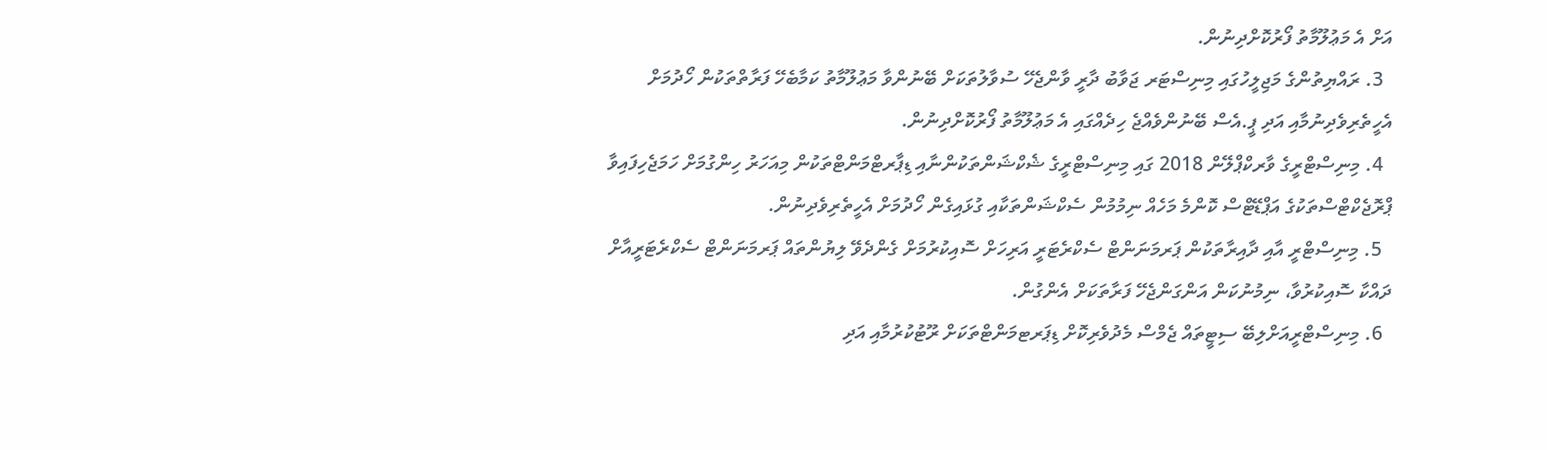އަށް އެ މަޢުލޫމާތު ފޯރުކޮށްދިނުން.
  3. ރައްޔިތުންގެ މަޖިލީހުގައި މިނިސްޓަރ ޖަވާބު ދާރީ ވާންޖެހޭ ސުވާލުތަކަށް ބޭނުންވާ މަޢުލޫމާތު ކަމާބެހޭ ފަރާތްތަކުން ހޯދުމަށް އެހީތެރިވެދިނުމާއި އަދި ޕީ.އެސް ބޭނުންވެއްޖެ ހިދެއްގައި އެ މަޢުލޫމާތު ފޯރުކޮށްދިނުން.
  4. މިނިސްޓްރީގެ ވާރކްޕްލޭން 2018 ގައި މިނިސްޓްރީގެ ޝެކްޝަންތަކުންނާއި ޑިޕާރޓްމަންޓްތަކުން މިއަހަރު ހިންގުމަށް ހަމަޖެހިފައިވާ ޕްރޮޖެކްޓްސްތަކުގެ އަޕްޑޭޓްސް ކޮންމެ މަހެއް ނިމުމުން ސެކްޝަންތަކާއި ގުޅައިގެން ހޯދުމަށް އެހީތެރިވެދިނުން.
  5. މިނިސްޓްރީ އާއި ދާއިރާތަކުން ޕަރމަނަންޓް ސެކްރެޓަރީ އަރިހަށް ސޮއިކުރުމަށް ގެންދެވޭ ލިޔުންތައް ޕަރމަނަންޓް ސެކްރެޓަރީއާށް ދައްކާ ސޮއިކުރުވާ، ނިމުނުކަން އަންގަންޖެހޭ ފަރާތަކަށް އެންގުން.
  6. މިނިސްޓްރީއަށްލިބޭ ސިޓީތައް ޖެމްސް މެދުވެރިކޮށް ޑިޕަރޓމަންޓްތަކަށް ރޫޓުކުރުމާއި އަދި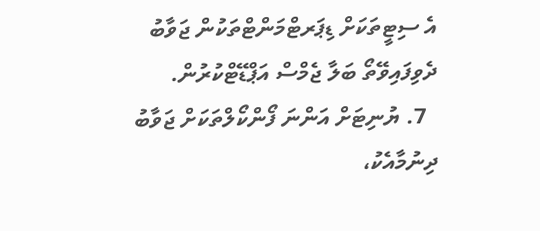އެ ސިޓީތަކަށް ޑިޕަރޓްމަންޓްތަކުން ޖަވާބު ދެވިފައިވޭތޯ ބަލާ ޖެމްސް އަޕްޑޭޓްކުރުން.
  7. ޔުނިޓަށް އަންނަ ފޯންކޯލްތަކަށް ޖަވާބު ދިނުމާއެކު،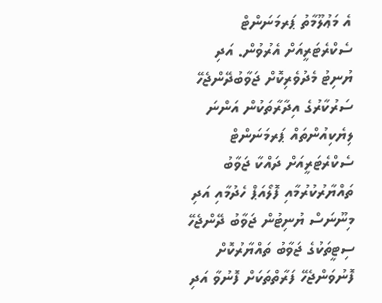އެ މަޢުލޫމާތު ޕަރމަނަންޓް ސެކްރެޓަރީއަށް އެރުވުން. އަދި ޔުނިޓު މެދުވެރިކޮށް ޖަވާބުދޭންޖެހޭ ސަރުކާރުގެ އިދާރާތަކުން އަންނަ ލިޔެކިއުންތައް ޕަރމަނަންޓް ސެކްރެޓަރީއަށް ދައްކާ ޖަވާބު ތައްޔާރުކުރުމާއި ފޮލޯއަޕް ހެދުމާއި އަދި މިނޫނަސް ޔުނިޓުން ޖަވާބު ދޭންޖެހޭ ސިޓީތަކުގެ ޖަވާބު ތައްޔާރުކޮށް ފޮނުވަންޖެހޭ ފަރާތްތަކަށް ފޮނުވާ އަދި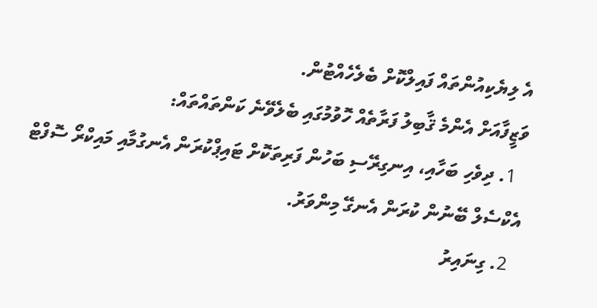އެ ލިޔެކިއުންތައް ފައިލްކޮށް ބެލެހެއްޓުން.
ވަޒީފާއަށް އެންމެ ޤާބިލު ފަރާތެއް ހޮވުމުގައި ބެލެވޭނެ ކަންތައްތައް:
  1. ދިވެހި ބަހާއި، އިނގިރޭސި ބަހުން ފަރިތަކޮށް ޓައިޕްކުރަން އެނގުމާއި މައިކްރޯ ސޮފްޓް އެކްސެލް ބޭނުން ކުރަން އެނގޭ މިންވަރު.
  2. ގިނައިރު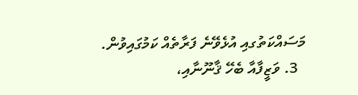މަސައްކަތުގއި އުޅެވޭނެ ފަރާތެއް ކަމުގައިވުން.
  3. ވަޒީފާއާ ބެހޭ ޤާނޫނާއި،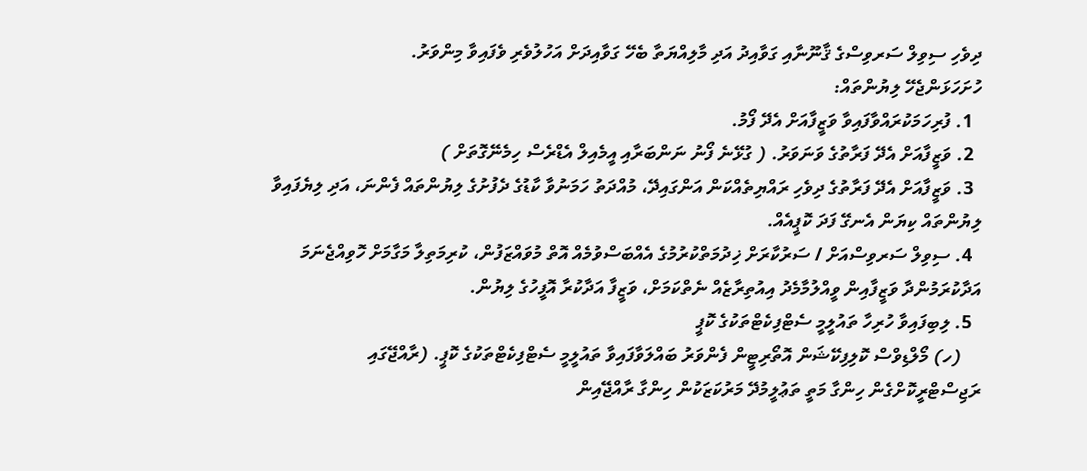ދިވެހި ސިވިލް ސަރވިސްގެ ޤާނޫނާއި ގަވާއިދު އަދި މާލިއްޔަތާ ބެހޭ ގަވާއިދަށް އަހުލުވެރި ވެފައިވާ މިންވަރު.
ހުށަހަޅަންޖެހޭ ލިޔުންތައް:
  1. ފުރިހަމަކުރައްވާފައިވާ ވަޒީފާއަށް އެދޭ ފޯމު.
  2. ވަޒީފާއަށް އެދޭ ފަރާތުގެ ވަނަވަރު. ( ގުޅޭނެ ފޯނު ނަންބަރާއި އީމެއިލް އެޑްރެސް ހިމެނޭގޮތަށް )
  3. ވަޒީފާއަށް އެދޭ ފަރާތުގެ ދިވެހި ރައްޔިތެއްކަން އަންގައިދޭ، މުއްދަތު ހަމަނުވާ ކާޑުގެ ދެފުށުގެ ލިޔުންތައް ފެންނަ، އަދި ލިޔެފައިވާ ލިޔުންތައް ކިޔަން އެނގޭ ފަދަ ކޮޕީއެއް.
  4. ސިވިލް ސަރވިސްއަށް / ސަރުކާރަށް ޚިދުމަތްކުރުމުގެ އެއްބަސްވުމެއް އޮތް މުވައްޒަފުން، ކުރިމަތިލާ މަގާމަށް ހޮވިއްޖެނަމަ އަދާކުރަމުންދާ ވަޒީފާއިން ވީއްލުމާމެދު އިއުތިރާޒެއް ނެތްކަމަށް، ވަޒީފާ އަދާކުރާ އޮފީހުގެ ލިޔުން.
  5. ލިބިފައިވާ ހުރިހާ ތައުލީމީ ސެޓްފިކެޓްތަކުގެ ކޮޕީ
    (ހ) މޯލްޑިވްސް ކޮލިފިކޭޝަން އޮތޯރިޓީން ފެންވަރު ބައްލަވާފައިވާ ތައުލީމީ ސެޓްފިކެޓްތަކުގެ ކޮޕީ. (ރާއްޖޭގައި ރަޖިސްޓްރީކޮށްގެން ހިންގާ މަތީ ތަޢުލީމުދޭ މަރުކަޒަކުން ހިންގާ ރާއްޖޭއިން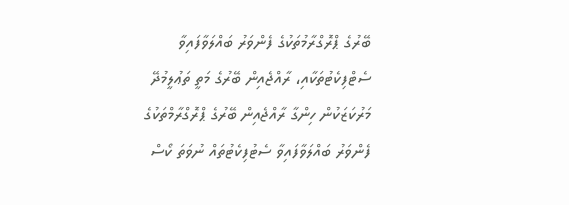ބޭރުގެ ޕްރޮގްރާމުތަކުގެ ފެންވަރު ބައްލަވާފައިވާ ސެޓްފިކެޓުތަކާއި، ރާއްޖެއިން ބޭރުގެ މަތީ ތަޢުލީމުދޭ މަރުކަޒަކުން ހިންގާ ރާއްޖެއިން ބޭރުގެ ޕްރޮގްރާމްތަކުގެ ފެންވަރު ބައްލަވާފައިވާ ސެޓުފިކެޓުތައް ނުވަތަ ކޯސް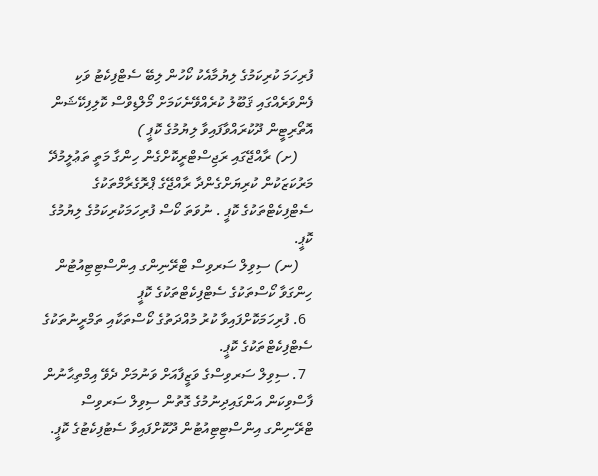ފުރިހަމަ ކުރިކަމުގެ ލިޔުމާއެކު ކޯހުން ލިބޭ ސެޓްފިކެޓު ވަކި ފެންވަރެއްގައި ޤަބޫލު ކުރެއްވޭނެކަމަށް މޯލްޑިވްސް ކޮލިފިކޭޝަން އޮތޯރިޓީން ދޫކުރައްވާފައިވާ ލިޔުމުގެ ކޮޕީ )
    (ށ) ރާއްޖޭގައި ރަޖިސްޓްރީކޮށްގެން ހިންގާ މަތީ ތަޢުލީމުދޭ މަރުކަޒަކުން ކުރިޔަށްގެންދާ ރާއްޖޭގެ ޕްރޮގެރާމްތަކުގެ ސެޓްފިކެޓްތަކުގެ ކޮޕީ . ނުވަތަ ކޯސް ފުރިހަމަކުރިކަމުގެ ލިޔުމުގެ ކޮޕީ.
    (ނ) ސިވިލް ސަރވިސް ޓްރޭނިންގ އިންސްޓިޓިއުޓުން ހިންގަވާ ކޯސްތަކުގެ ސެޓްފިކެޓްތަކުގެ ކޮޕީ
  6. ފުރިހަމަކޮށްފައިވާ ކުރު މުއްދަތުގެ ކޯސްތަކާއި ތަމްރީނުތަކުގެ ސެޓްފިކެޓްތަކުގެ ކޮޕީ.
  7. ސިވިލް ސަރވިސްގެ ވަޒީފާއަށް ވަނުމަށް ދެވޭ އިމްތިޙާނުން ފާސްވިކަން އަންގައިދިނުމުގެ ގޮތުން ސިވިލް ސަރވިސް ޓްރޭނިންގ އިންސްޓިޓިއުޓުން ދޫކޮށްފައިވާ ސެޓުފިކެޓުގެ ކޮޕީ.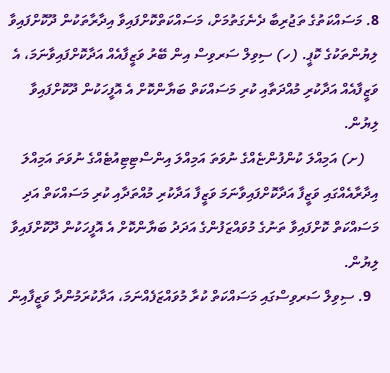8. މަސައްކަތުގެ ތަޖުރިބާ ދެނެގަތުމަށް، މަސައްކަތްކޮށްފައިވާ އިދާރާތަކުން ދޫކޮށްފައިވާ ލިޔުންތަކުގެ ކޮޕީ. (ހ) ސިވިލް ސަރވިސް އިން ބޭރު ވަޒީފާއެއް އަދާކޮށްފައިވާނަމަ، އެ ވަޒީފާއެއް އަދާކުރި މުއްދަތާއި ކުރި މަސައްކަތް ބަޔާންކޮށް އެ އޮފީހަކުން ދޫކޮށްފައިވާ ލިޔުން.
    (ށ) އަމިއްލަ ކުންފުންޏެއްގެ ނުވަތަ އަމިއްލަ އިންސްޓިޓިއުޓެއްގެ ނުވަތަ އަމިއްލަ އިދާރާއެއްގައި ވަޒީފާ އަދާކޮށްފައިވާނަމަ ވަޒީފާ އަދާކުރި މުއްތަދާއި ކުރި މަސައްކަތް އަދި މަސައްކަތް ކޮށްފައިވާ ތަނުގެ މުވައްޒަފުންގެ އަދަދު ބަޔާންކޮށް އެ އޮފީހަކުން ދޫކޮށްފައިވާ ލިޔުން.
  9. ސިވިލް ސަރވިސްގައި މަސައްކަތް ކުރާ މުވައްޒަފެއްނަމަ، އަދާކުރަމުންދާ ވަޒީފާއިން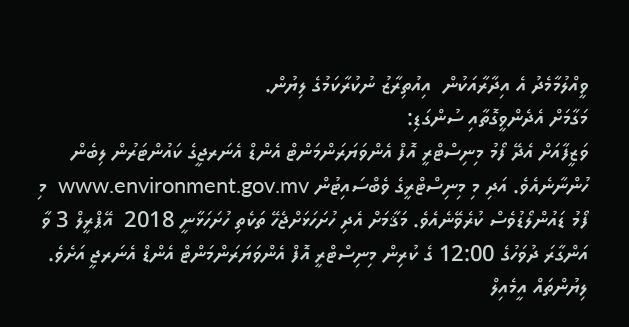ވީއްލުމާމެދު އެ އިދާރާއަކުން  އިއުތިރާޒު ނުކުރާކަމުގެ ލިޔުން.
މަގާމަށް އެދެންވީގޮތާއި ސުންގަޑި:
ވަޒީފާއަށް އެދޭ ފޯމު މިނިސްޓްރީ އޮފް އެންވަޔަރަންމަންޓް އެންޑް އެނަރޖީގެ ކައުންޓަރުން ލިބެން ހުންނާނެއެވެ. އަދި މި މިނިސްޓްރީގެ ވެބްސައިޓުން www.environment.gov.mv  މި ފޯމު ޑައުންލޯޑުވެސް ކުރެވޭނެއެވެ. މަޤާމަށް އެދި ހުށަހަޅަށްޖެހޭ ތަކެތި ހުށަހަޅާނީ 2018  އޭޕްރީލް 3 ވާ އަންގާރަ ދުވަހުގެ 12:00 ގެ ކުރިން މިނިސްޓްރީ އޮފް އެންވަޔަރަންމަންޓް އެންޑް އެނަރޖީ އަށެވެ.  ލިޔުންތައް އީމެއިލް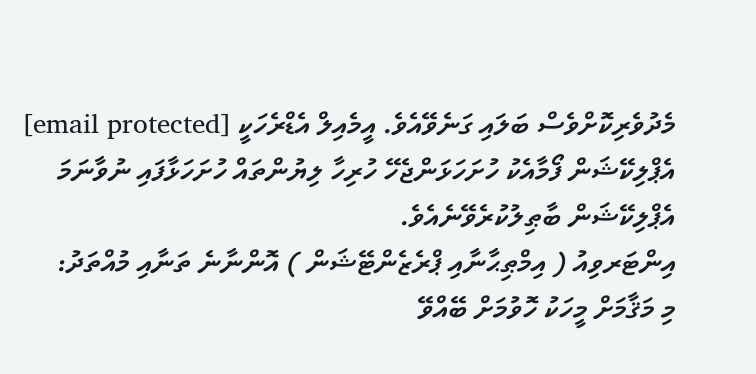މެދުވެރިކޮށްވެސް ބަލައި ގަނެވޭއެވެ. އީމެއިލް އެޑްރެހަކީ [email protected]  އެޕްލިކޭޝަން ފޯމާއެކު ހުށަހަޅަންޖެހޭ ހުރިހާ ލިޔުންތައް ހުށަހަޅާފައި ނުވާނަމަ އެޕްލިކޭޝަން ބާޠިލުކުރެވޭނެއެވެ.
އިންޓަރވިއު ( އިމްޠިޙާނާއި ޕްރެޒެންޓޭޝަން ) އޮންނާނެ ތަނާއި މުއްތަދު:
މި މަޤާމަށް މީހަކު ހޮވުމަށް ބޭއްވޭ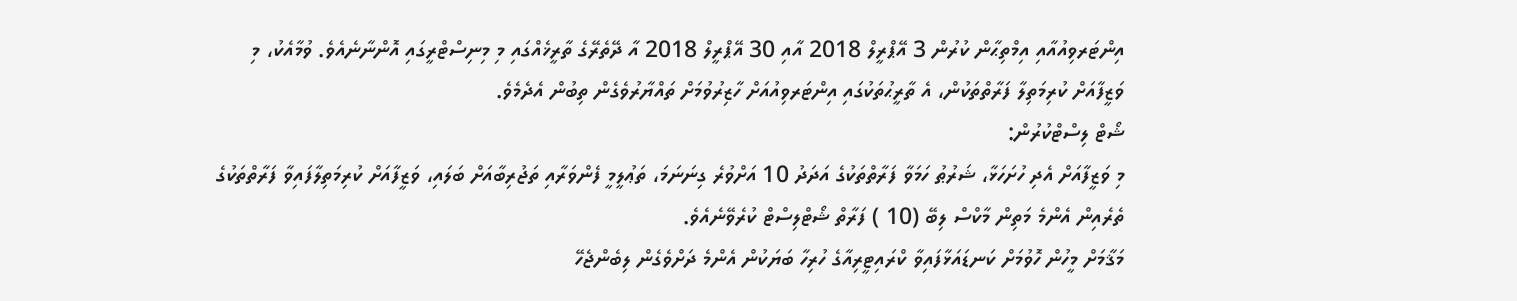އިންޓަރވިއުއާއި އިމްތިޙާން ކުރުން 3 އޭޕްރީލް 2018 އާއި 30 އޭޕްރީލް 2018 އާ ދޭތެރޭގެ ތާރީޚެއްގައި މި މިނިސްޓްރީގައި އޮންނާނެއެވެ. ވުމާއެކު، މި ވަޒީފާއަށް ކުރިމަތިލާ ފަރާތްތަކުން، އެ ތާރީޙުތަކުގައި އިންޓަރވިއުއަށް ހާޒިރުވުމަށް ތައްޔާރުވެގެން ތިބުން އެދެމެވެ.
ޝޯޓް ލިސްޓްކުރުން:
މި ވަޒީފާއަށް އެދި ހުށަހަޅާ، ޝަރުޠު ހަމަވާ ފަރާތްތަކުގެ އަދަދު 10 އަށްވުރެ ގިނަނަމަ، ތަޢުލީމީ ފެންވަރާއި ތަޖުރިބާއަށް ބަލައި، ވަޒީފާއަށް ކުރިމަތިލާފައިވާ ފަރާތްތަކުގެ ތެރެއިން އެންމެ މަތިން މާކްސް ލިބޭ (10 ) ފަރާތް ޝޯޓްލިސްޓް ކުރެވޭނެއެވެ.
މަޤާމަށް މީހުން ހޮވުމަށް ކަނޑައަޅާފައިވާ ކްރައިޓީރިއާގެ ހުރިހާ ބަޔަކުން އެންމެ ދަށްވެގެން ލިބެންޖެހޭ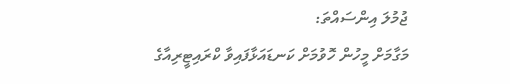ޖުމުލަ އިންސައްތަ:
މަގާމަށް މީހުން ހޮވުމަށް ކަނޑައަޅާފައިވާ ކްރައިޓީރިއާގެ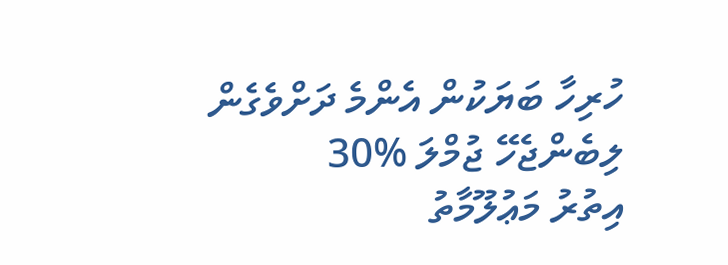ހުރިހާ ބަޔަކުން އެންމެ ދަށްވެގެން ލިބެންޖެހޭ ޖުމްލަ %30
އިތުރު މަޢުލޫމާތު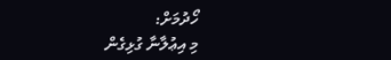ހޯދުމަށް:
މި އިޢުލާނާ ގުޅިގެން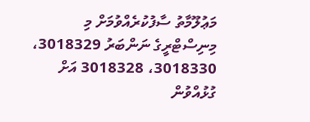މަޢުލޫމާތު ސާފުކުރެއްވުމަށް މި މިނިސްޓްރީގެ ނަންބަރު 3018329، 3018330، 3018328 އަށް ގުޅުއްވުން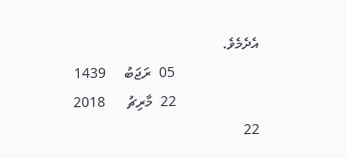އެދެމެވެ.
                       05  ރަޖަބު     1439
                       22  މާރިޗު      2018
22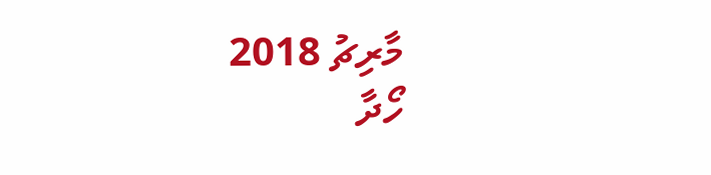މާރިޗު 2018
ހޯދާ